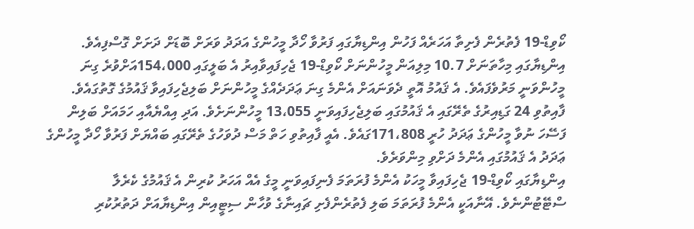ކޯވިޑް-19 ފެތުރެން ފެށިތާ އަހަރެއް ފަހުން އިންޑިޔާގައި ފަރުވާ ހޯދާ މީހުންގެ އަދަދު ވަރަށް ބޮޑަށް ދަށަށް ގޮސްފިއެވެ.
އިންޑިޔާގައި މިހާތަނަށް 10.7 މިލިއަން މީހުންނަށް ކޯވިޑް-19 ޖެހިފައިވާއިރު އެ ބަލީގައި 154،000އަށްވުރެ ގިނަ މީހުންވަނީ މަރުވެފައެވެ. އެ ޤައުމު އޮތީ ދެވަނައަށް އެންމެ ގިނަ ޢަދަދެއްގެ މީހުންނަށް ބަލިޖެހިފައިވާ ޤައުމުގެ ގޮތުގައެވެ. ފާއިތުވި 24 ގަޑިއިރުގެ ތެރޭގައި އެ ޤައުމުގައި ބަލިޖެހިފައިވަނީ 13،055 މީހުންނަށެވެ. އަދި އިއްޔެއާއި ހަމައަށް ބަލިން ފަސޭހަ ނުވާ މީހުންގެ ޢަދަދު ހުރީ 171،808ގައެވެ. އެއީ ފާއިތުވި ހަތް މަސް ދުވަހުގެ ތެރޭގައި ބައްޔަށް ފަރުވާ ހޯދާ މީހުންގެ ޢަދަދު އެ ޤައުމުގައި އެންމެ ދަށްވި މިންވަރެވެ.
އިންޑިޔާގައި ކޯވިޑް-19 ޖެހިފައިވާ މީހަކު އެންމެ ފުރަތަމަ ފެނިފައިވަނީ މީގެ އެއް އަހަރު ކުރިން އެ ޤައުމުގެ ކެރެލާ ސްޓޭޓުންނެވެ. އޭނާއަކީ އެންމެ ފުރަތަމަ ބަލި ފެތުރެންފެށި ޗައިނާގެ ވުހާން ސިޓީއިން އިންޑިޔާއަށް ދަތުރުކުރި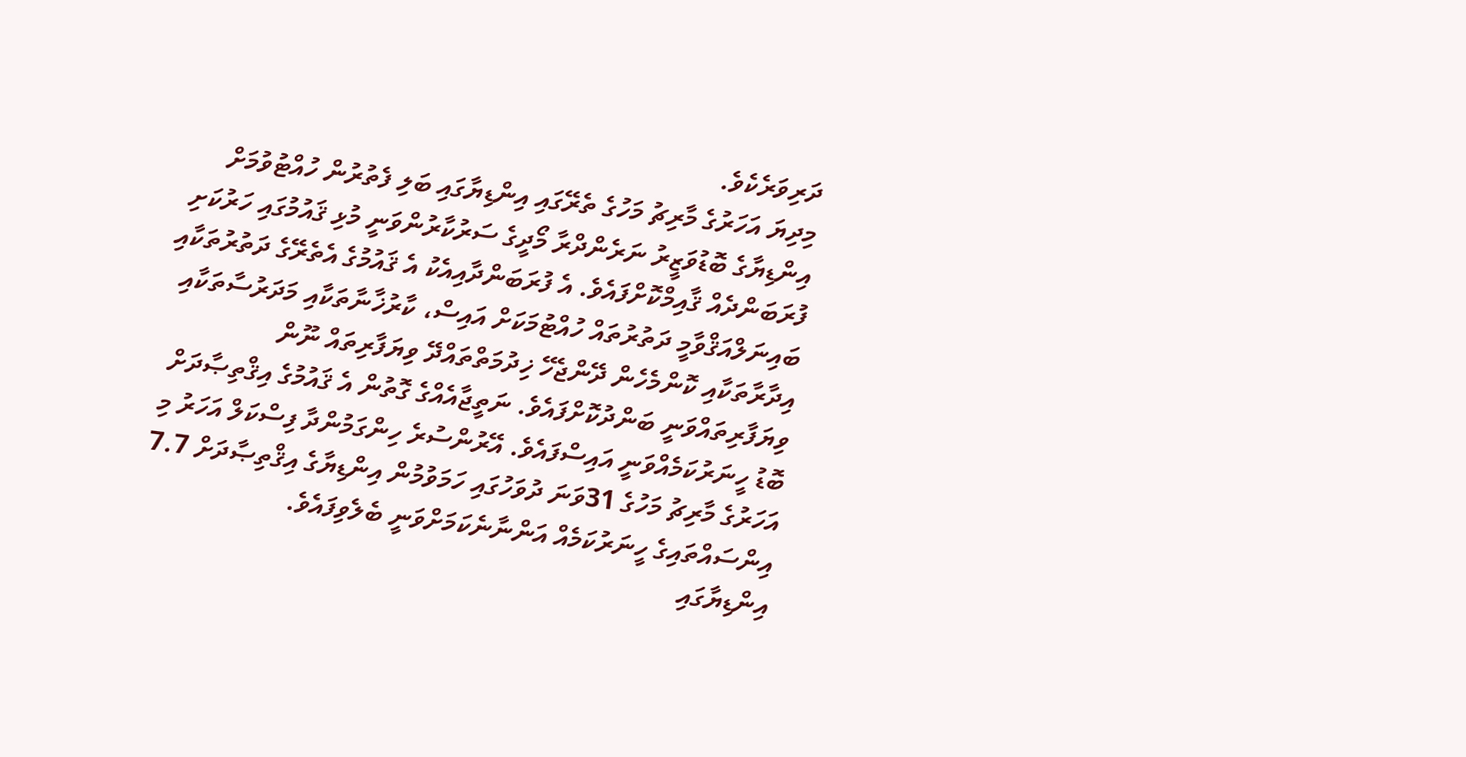ދަރިވަރެކެވެ.
މިދިޔަ އަހަރުގެ މާރިޗު މަހުގެ ތެރޭގައި އިންޑިޔާގައި ބަލި ފެތުރުން ހުއްޓުވުމަށް އިންޑިޔާގެ ބޮޑުވަޒީރު ނަރެންދްރާ މޯދީގެ ސަރުކާރުންވަނީ މުޅި ޤައުމުގައި ހަރުކަށި ފުރަބަންދެއް ޤާއިމްކޮށްފައެވެ. އެ ފުރަބަންދާއިއެކު އެ ޤައުމުގެ އެތެރޭގެ ދަތުރުތަކާއި ބައިނަލްއަޤްވާމީ ދަތުރުތައް ހުއްޓުމަކަށް އައިސް، ކާރުޚާނާތަކާއި މަދަރުސާތަކާއި އިދާރާތަކާއި ކޮންމެހެން ދޭންޖެހޭ ޚިދުމަތްތައްދޭ ވިޔަފާރިތައް ނޫން ވިޔަފާރިތައްވަނީ ބަންދުކޮށްފައެވެ. ނަތީޖާއެއްގެ ގޮތުން އެ ޤައުމުގެ އިޤްތިޞާދަށް ބޮޑު ހީނަރުކަމެއްވަނީ އައިސްފައެވެ. އޭރުންސުރެ ހިންގަމުންދާ ފިސްކަލް އަހަރު މި އަހަރުގެ މާރިޗު މަހުގެ 31ވަނަ ދުވަހުގައި ހަމަވުމުން އިންޑިޔާގެ އިޤްތިޞާދަށް 7.7 އިންސައްތައިގެ ހީނަރުކަމެއް އަންނާނެކަމަށްވަނީ ބެލެވިފައެވެ.
އިންޑިޔާގައި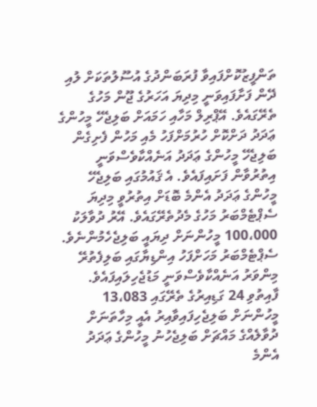ތަންފީޒުކޮށްފައިވާ ފުރަބަންދުގެ އުސޫލުތަކަށް ލުއި ދޭން ފަށާފައިވަނީ މިދިޔަ އަހަރުގެ ޖޫން މަހުގެ ތެރޭގައެވެ. އޭޕްރިލް މަހާއި ހަމައަށް ބަލިޖެހޭ މީހުންގެ ޢަދަދު ދަށްކޮށް ހުރުމަށްފަހު މެއި މަހުން ފެށިގެން ބަލިޖެހޭ މީހުންގެ ޢަދަދު އަނެއްކާވެސްވަނީ އިތުރުވާން ފަށައިފައެވެ. އެ ޤައުމުގައި ބަލިޖެހޭ މީހުންގެ ޢަދަދު އެންމެ ބޮޑަށް އިތުރުވީ މިދިޔަ ސެޕްޓެމްބަރު މަހުގެ މެދުތެރޭގައެވެ. އޭރު ދުވާލަކު 100،000 މީހުންނަށް ދިޔައީ ބަލިޖެހެމުންނެވެ.
ސެޕްޓެމްބަރު މަހަށްފަހު އިންޑިޔާގައި ބަލިފެތުރޭ މިންވަރު އަނެއްކާވެސްވަނީ މަޑުޖެހިލައިފައެވެ. ފާއިތުވި 24 ގަޑިއިރުގެ ތެރޭގައި 13،083 މީހުންނަށް ބަލިޖެހިފައިވާއިރު އެއީ މިހާތަނަށް ދުވާލެއްގެ މައްޗަށް ބަލިޖެހުނު މީހުންގެ ޢަދަދު އެންމެ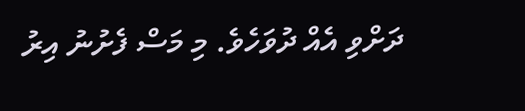ދަށްވި އެއް ދުވަހެވެ. މި މަސް ފެށުނު އިރު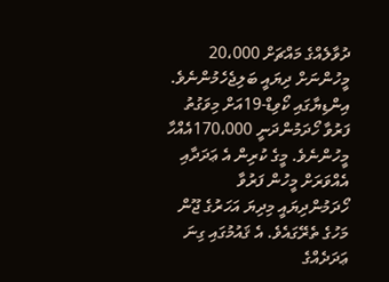ދުވާލެއްގެ މައްޗަށް 20،000 މީހުންނަށް ދިޔައީ ބަލިޖެހެމުންނެވެ.
އިންޑިޔާގައި ކޯވިޑް-19އަށް މިވަގުތު ފަރުވާ ހޯދަމުންދަނީ 170،000އެއްހާ މީހުންނެވެ. މީގެ ކުރިން އެ ޢަދަދާއި އެއްވަރަށް މީހުން ފަރުވާ ހޯދަމުންދިޔައީ މިދިޔަ އަހަރުގެ ޖޫން މަހުގެ ތެރޭގައެވެ. އެ ޤައުމުގައި ގިނަ ޢަދަދެއްގެ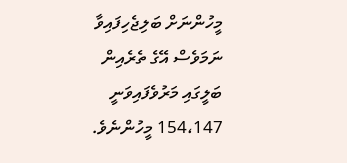މީހުންނަށް ބަލިޖެހިފައިވާ ނަމަވެސް އޭގެ ތެރެއިން ބަލީގައި މަރުވެފައިވަނީ 154،147 މީހުންނެވެ.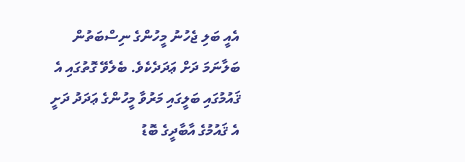އެއީ ބަލި ޖެހުނު މީހުންގެ ނިސްބަތުން ބަލާނަމަ ދަށް ޢަދަދެކެވެ. ބެލެވޭ ގޮތުގައި އެ ޤައުމުގައި ބަލީގައި މަރުވާ މީހުންގެ ޢަދަދު ދަށީ އެ ޤައުމުގެ އާބާދީގެ ބޮޑު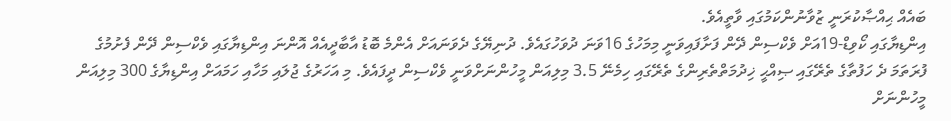ބައެއް ޙިއްޞާކުރަނީ ޒުވާނުންކަމުގައި ވާތީއެވެ.
އިންޑިޔާގައި ކޯވިޑް-19އަށް ވެކްސިން ދޭން ފަށާފައިވަނީ މިމަހުގެ 16ވަނަ ދުވަހުގައެވެ. ދުނިޔޭގެ ދެވަނައަށް އެންމެ ބޮޑު އާބާދީއެއް އޮންނަ އިންޑިޔާގައި ވެކްސިން ދޭން ފެށުމުގެ ފުރަތަމަ ދެ ހަފުތާގެ ތެރޭގައި ޞިއްޙީ ޚިދުމަތްތެރިންގެ ތެރޭގައި ހިމެނޭ 3.5 މިލިއަން މީހުންނަށްވަނީ ވެކްސިން ދީފައެވެ. މި އަހަރުގެ ޖުލައި މަހާއި ހަމައަށް އިންޑިޔާގެ 300 މިލިއަން މީހުންނަށް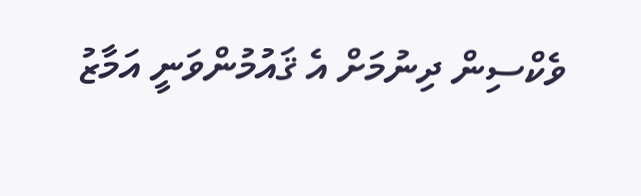ވެކްސިން ދިނުމަށް އެ ޤައުމުންވަނީ އަމާޒު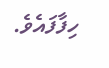ހިފާފައެވެ.